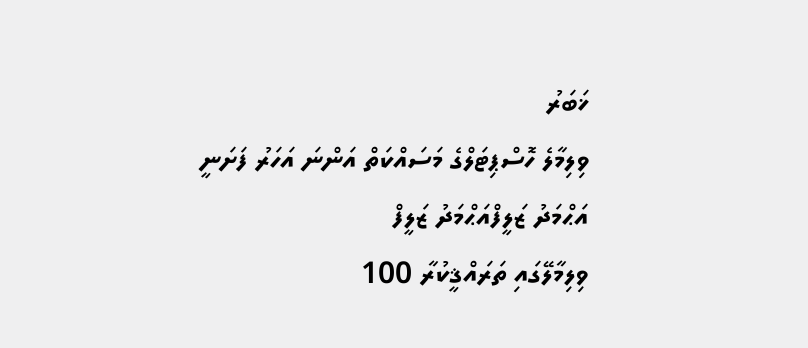ޚަބަރު
ވިލިމާލެ ހޮސްޕިޓަލްގެ މަސައްކަތް އަންނަ އަހަރު ފަށަނީ
އަޙްމަދު ޒަލީފްއަޙްމަދު ޒަލީފް
ވިލިމާލޭގައި ތަރައްޤީކުރާ 100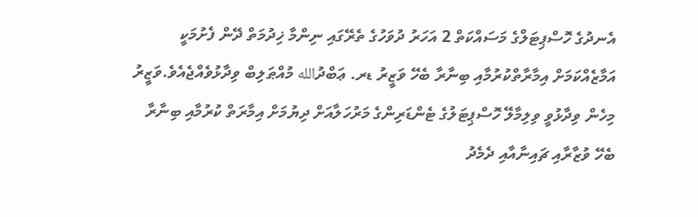އެނދުގެ ހޮސްޕިޓަލްގެ މަސައްކަތް 2 އަހަރު ދުވަހުގެ ތެރޭގައި ނިންމާ ޚިދުމަތް ދޭން ފެށުމަކީ އަމާޒެއްކަމަށް އިމާރާތްކުރުމާއި ބިނާރާ ބެހޭ ވަޒީރު ޑރ. ޢަބްދުالله މުއްޠަލިބް ވިދާޅުވެއްޖެއެވެ.ވަޒީރު މިހެން ވިދާޅުވީ ވިލިމާލޭ ހޮސްޕިޓަލުގެ ޓެންޑަރިންގެ މަރުހަލާއަށް ދިޔުމަށް އިމާރަތް ކުރުމާއި ބިނާރާ ބެހޭ ވުޒާރާއި ޗައިނާއާއި ދެމެދު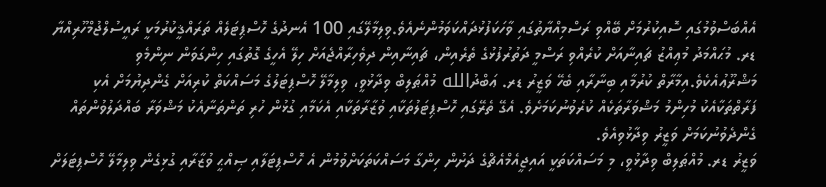އެއްބަސްވުމުގައި ސޮއިކުރުމަށް ބޭއްވި ރަސްމިއްޔާތުގައި ވާހަކަފުޅުދައްކަވަމުންނެއެވެ.ވިލިމާލޭގައި 100 އެނދުގެ ހޮސްޕިޓަލެއް ތަރައްޤީކުރުމަކީ ރައީސުލްޖުމްހޫރިއްޔާ ޑރ. މުޙައްމަދު މުޢިއްޒު ޗައިނާއަށް ކުރެއްވި ރަސްމީ ދަތުރުފުޅުގެ ތެރެއިން، ޗައިނާއިން ދިވެހިރާއްޖެއަށް ހިލޭ އެހީގެ ގޮތުގައި ހިންގަވަން ނިންމެވި މަޝްރޫޢުއެކެވެ.އިމާރާތް ކުރުމާއި ބިނާރާއި ބެހޭ ވަޒީރު ޑރ. ޢަބްދުالله މުއްޠަލިބް ވިދާޅުވީ، ވިލިމާލޭ ހޮސްޕިޓަލުގެ މަސައްކަތް ކުރިއަށް ގެންދިޔުމަށް އެކި ފަރާތްތަކާއެކު މުހިންމު މަޝްވަރާތަކެއް ކުރެވުނުކަމަށެވެ. އެގޭ ތެރޭގައި ހޮސްޕިޓަލުތަކާއި ވުޒާރާތަކާއި އެކަމާއި ގުޅުން ހުރި ތަންތަނާއެކު މަޝްވަރާ ބައްދަލުވުންތައް ގެންދެވުނުކަމަށް ވަޒީރު ވިދާޅުވިއެވެ.
ވަޒީރު ޑރ. މުއްޠަލިބް ވިދާޅުވީ، މި މަސައްކަތަކީ އައިޖީއެމްއެޗްގެ ދަށުން ހިންގާ މަސައްކަތަކަށްވުމުން އެ ހޮސްޕިޓަލާއި ޞިއްޙީ ވުޒާރާއި ގުޅިގެން ވިލިމާލޭ ހޮސްޕިޓަލަށް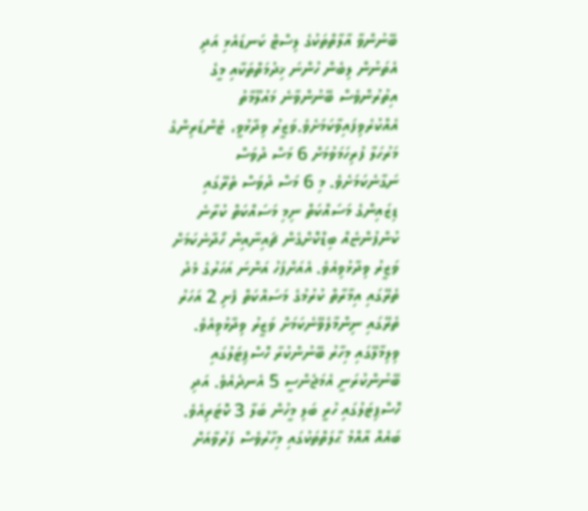ބޭނުންވާ އާލާތްތަކުގެ ލިސްޓް ކަނޑައެޅި އަދި އެތަނުން ލިބެން ހުންނަ ޚިދުމަތްތަކާއި މީގެ އިތުރުންވެސް ބޭނުންވާނެ މައުލޫމާތު އެއްކުރެވިފައިވާކަމަށެވެ.ވަޒީރު ވިދާޅުވީ، ޓެންޑަރިންގެ މަރުހަލާ ފުރިހަމަވުމަށް 6 މަސް ދުވަސް ނަގާނެކަމަށެވެ. މި 6 މަސް ދުވަސް ތެރޭގައި ޑިޒައިންގެ މަސައްކަތް ނިމި މަސައްކަތް ކުރާނެ ކުންފުންޏެއް ބިޑްކޮށްގެން ޗައިނާއިން ހޯދާނެކަމަށް ވަޒީރު ވިދާޅުވިއެވެ. އެއަށްފަހު އަންނަ އަހަރުގެ މެދު ތެރޭގައި އިމާރާތް ކުރުމުގެ މަސައްކަތް ފެށި 2 އަހަރު ތެރޭގައި ނިންމާލެވޭނެކަމަށް ވަޒީރު ވިދާޅުވިއެވެ.
ވިލިމާލޭގައި މިހާރު ބޭނުންކުރާ ހޮސްޕިޓަލުގައި ބޭނުންކުރަނީ އެމަޖެންސީ 5 އެނދެއެވެ. އަދި ހޮސްޕިޓަލުގައި ހުރީ ބަލި މީހުން ބަލާ 3 ކޮޓަރިއެވެ. ބައެއް އާއްމު ޙާލަތްތަކުގައި މިހާރުވެސް ފަރުވާއަށް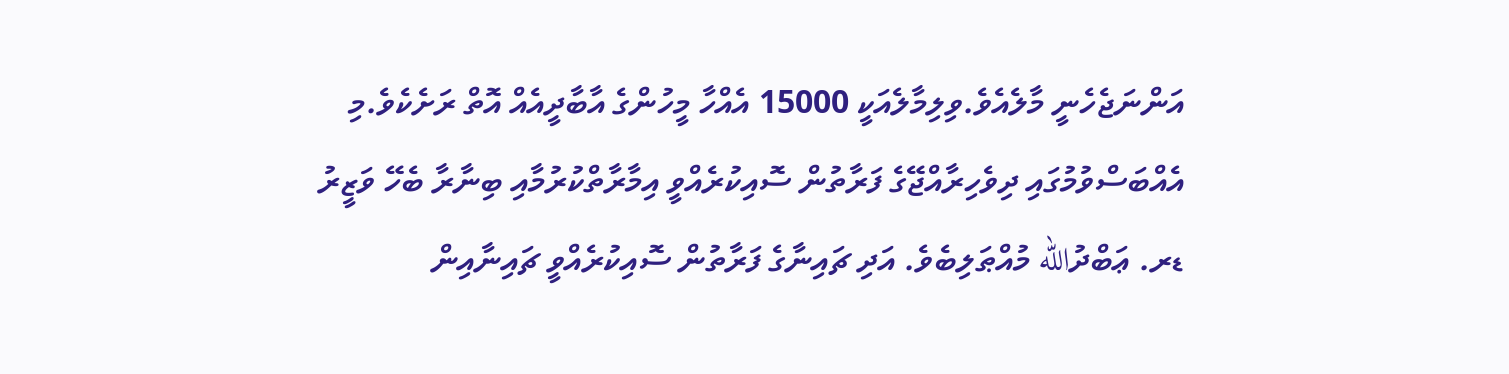އަންނަޖެހެނީ މާލެއެވެ.ވިލިމާލެއަކީ 15000 އެއްހާ މީހުންގެ އާބާދީއެއް އޮތް ރަށެކެވެ.މި އެއްބަސްވުމުގައި ދިވެހިރާއްޖޭގެ ފަރާތުން ސޮއިކުރެއްވީ އިމާރާތްކުރުމާއި ބިނާރާ ބެހޭ ވަޒީރު ޑރ. ޢަބްދުالله މުއްޠަލިބެވެ. އަދި ޗައިނާގެ ފަރާތުން ސޮއިކުރެއްވީ ޗައިނާއިން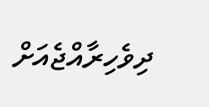ދިވެހިރާއްޖެއަށް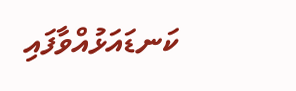ކަނޑައަޅުއްވާފައި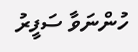ހުންނަވާ ސަފީރު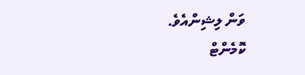ވަން ލިޝިންއެވެ.
ކޮމެންޓް